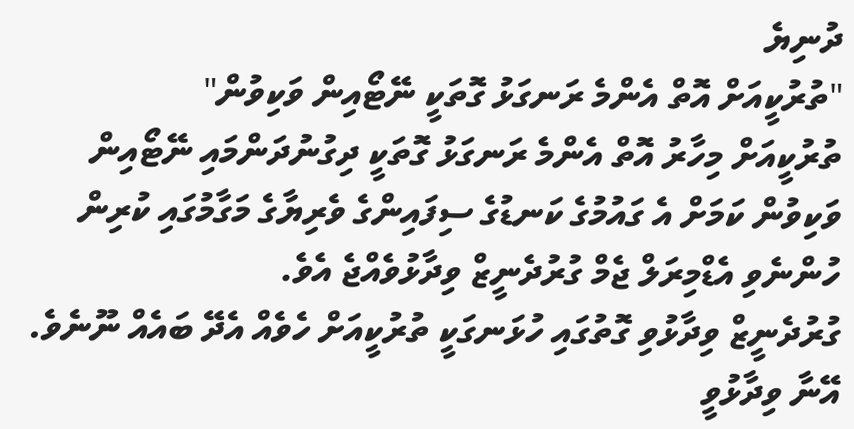ދުނިޔެ
"ތުރުކީއަށް އޮތް އެންމެ ރަނގަޅު ގޮތަކީ ނޭޓޯއިން ވަކިވުން"
ތުރުކީއަށް މިހާރު އޮތް އެންމެ ރަނގަޅު ގޮތަކީ ދިގުނުދަންމައި ނޭޓޯއިން ވަކިވުން ކަމަށް އެ ގައުމުގެ ކަނޑުގެ ސިފައިންގެ ވެރިޔާގެ މަގާމުގައި ކުރިން ހުންނެވި އެޑްމިރަލް ޖެމް ގުރުދެނީޒް ވިދާޅުވެއްޖެ އެވެ.
ގުރުދެނީޒް ވިދާޅުވި ގޮތުގައި ހުޅަނގަކީ ތުރުކީއަށް ހެވެއް އެދޭ ބައެއް ނޫނެވެ. އޭނާ ވިދާޅުވީ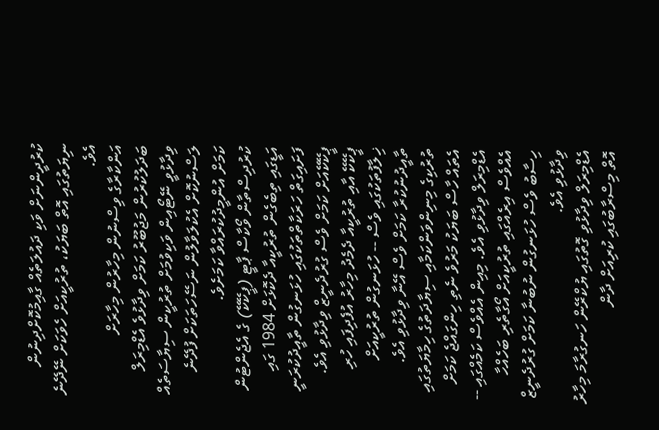ކުރުދީންނަށް ވަކި ދައުލަތެއް ގާއިމުކޮށްދިނުން ނިޔަތުގައި އޮތް ބަޔަކު، ތުރުކީއަށް ހެވަކަށް ނޭދޭނެ އެވެ.
އަންކާރާގެ ވިސްނުން މިހާރުން މިހާރަށް ބަދަލުކުރުން މަޖުބޫރު ކަމަށް ވިދާޅުވެ އެޑްމިރަލް ވިދާޅުވީ ނޭޓޯއިން ވަކިވުމަށް ތުރުކީން ސިޔާސަތެއް ލަސްނުކޮށް އެކުލަވާލުން ނަސޭހަތަކަށް ފުދޭނެ ކަމަށް އުންމީދުކުރައްވާ ކަމަށެވެ.
ކުރުދިސްތާން ވޯކާސް ޕާޓީ (ޕީކޭކޭ) ގެ އެޖެންޓުން އަޑީގައި ތިބެގެން ތުރުކީއާ ދެކޮޅަށް 1984 ގައި ފަށައިގަތް ހަރަކާތްތަކުގައި ހުޅަނގުން ތާއީދުކުރަނީ ޕީކޭކޭއަށް ކަމަށް ވެސް ގުރުދެނީޒް ވިދާޅުވި އެވެ.
ޕީކޭކޭ އާއި ތުރުކީއާ ދެމެދު މިހާރު އުފެދިފައި ހުރި ޚިލާފުތަކުގައި ވެސް -- ހުޅަނގުން ތުރުކީއަށް ތާއީދުނުކުރާ ކަމަށް ވެސް އޭނާ ވިދާޅުވި އެވެ.
ތުރުކިގެ މިނިންވަންކަމާއި ސިޔާދަތުގެ ހިމާޔަތުގައި އެތައް ހާސް ބަޔަކު މަރުވެ ނެތި ހިންގައްޖެ ކަމަށް އެޑްމިރަލް ވިދާޅުވި އެވެ. މިއިން އެއްވެސް ކަމެއްގައި -- އެއްވެސް އިރެއްގައި ތުރުކީއަށް އޯގާތެރި ބަހެއްހާ ހިސާބު ވެސް ހުޅަނގުން ނުބުނާ ކަމަށް ގުރުދެނީޒް ވިދާޅުވި އެވެ.
އެޑްމިރަލް ވިދާޅުވި ގޮތުގައި ޔުކްރޭން ހަނގުރާމަ މިހާރު އޮތް މިސްރާބުގައި ކުރިއަށް ދާން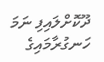ދޫކޮށްލައިފި ނަމަ ހަނގުރާމައިގެ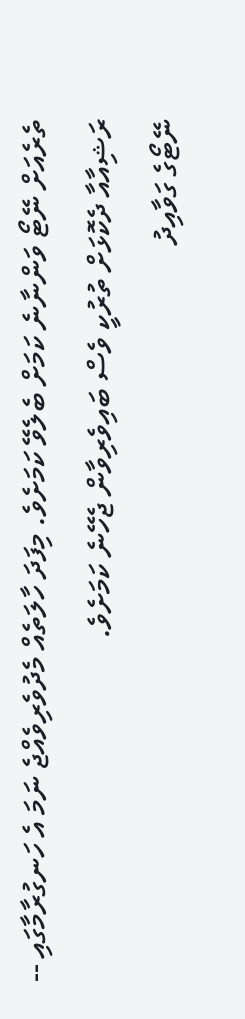ތެރެއަށް ނޭޓޯ ވަންނާނެ ކަމަށް ބެލެވޭ ކަމަށެވެ. މިފަދަ ހާލަތެއް މެދުވެރިވެއްޖެ ނަމަ އެ ހަނގުރާމާގައި -- ރަޝިއާއާ ދެކޮޅަށް ތުރުކީ ވެސް ބައިވެރިވާން ޖެހޭނެ ކަމަށެވެ.
ނޭޓޯގެ ގަވާއިދު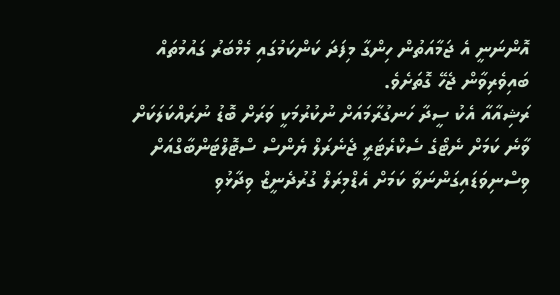އޮންނަނީ އެ ޖަމާއަތުން ހިންގާ މިފަދަ ކަންކަމުގައި މެމްބަރު ގައުމުތައް ބައިވެރިވާން ޖެހޭ ގޮތަށެވެ.
ރަޝިއާއާ އެކު ސީދާ ހަނގުރާމައަށް ނުކުރުމަކީ ވަރަށް ބޮޑު ނުރައްކަލަކަށް ވާނެ ކަމަށް ނެޓޯގެ ސެކްރެޓަރީ ޖެނެރަލް ޔެންސް ސްޓޮލްޓަންބާގްއަށް ވިސްނިވަޑައިގަންނަވާ ކަމަށް އެޑްމިރަލް ގުރުދެނީޒް ވިދާޅުވި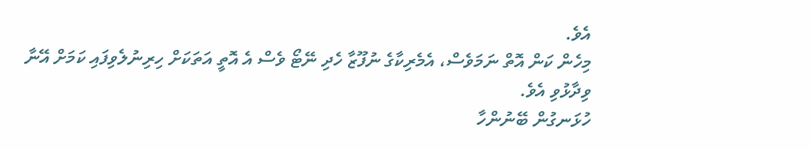އެވެ.
މިހެން ކަން އޮތް ނަމަވެސް، އެމެރިކާގެ ނުފޫޒާ ހެދި ނޭޓޯ ވެސް އެ އޮތީ އަތަކަށް ހިރިނުލެވިފައި ކަމަށް އޭނާ ވިދާޅުވި އެވެ.
ހުޅަނގުން ބޭނުންހާ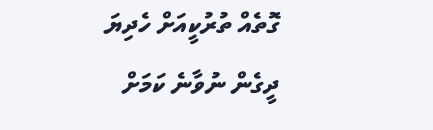ގޮތެއް ތުރުކީއަށް ހެދިޔަ ދީގެން ނުވާނެ ކަމަށް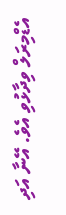އެޑްމިރަލް ވިދާޅުވި އެވެ. އޭނާ އަދި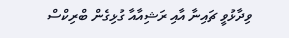ވިދާޅުވީ ޗައިނާ އާއި ރަޝިއާއާ ގުޅިގެން ބްރިކްސް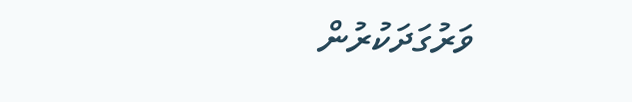ވަރުގަދަކުރުން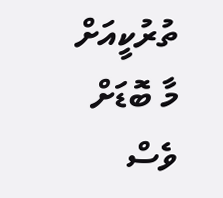ތުރުކީއަށް މާ ބޮޑަށް ވެސް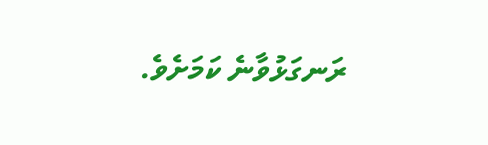ރަނގަޅުވާނެ ކަމަށެވެ.